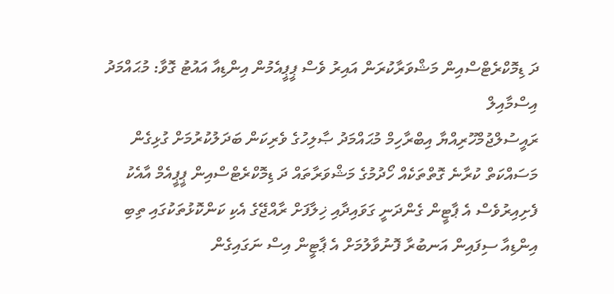ދަ ޑިމޮކްރެޓްސްއިން މަޝްވަރާކުރަން އައިރު ވެސް ޕީޕީއެމުން އިންޑިއާ އައުޓު ގޮވާ: މުޙައްމަދު އިސްމާއިލް
ރައީސުލްޖުމްހޫރިއްޔާ އިބްރާހިމް މުޙައްމަދު ޞާލިހުގެ ވެރިކަން ބަދަލުކުރުމަށް ގުޅިގެން މަސައްކަތް ކުރާނެ ގޮތްތަކެއް ހޯދުމުގެ މަޝްވަރާތައް ދަ ޑިމޮކްރެޓްސްއިން ޕީޕީއެމް އާއެކު ފެށިއިރުވެސް އެ ޕާޓީން ގެންދަނީ ގަވައިދާއި ޚިލާފަށް ރާއްޖޭގެ އެކި ކަންކޮޅުތަކުގައި ތިބި އިންޑިއާ ސިފައިން އަނބުރާ ފޮނުވާލުމަށް އެ ޕާޓީން އިސް ނަގައިގެން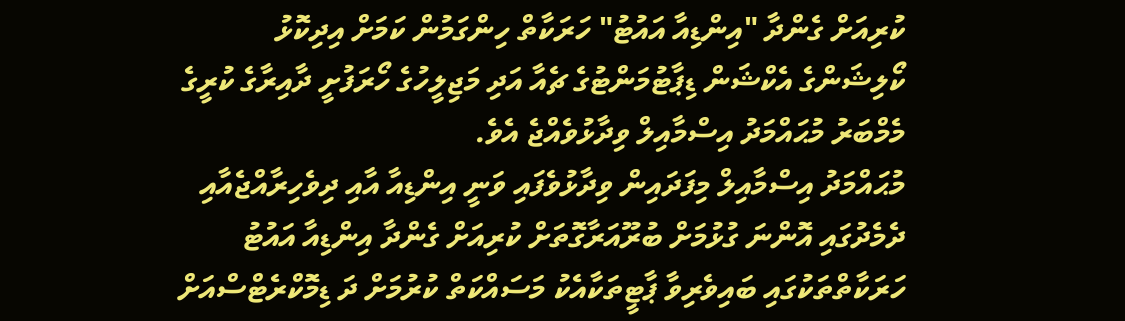ކުރިއަށް ގެންދާ "އިންޑިއާ އައުޓު" ހަރަކާތް ހިންގަމުން ކަމަށް އިދިކޮޅު ކޯލިޝަންގެ އެކްޝަން ޑިޕާޓުމަންޓުގެ ޗެއާ އަދި މަޖިލީހުގެ ހޯރަފުށީ ދާއިރާގެ ކުރީގެ މެމްބަރު މުޙައްމަދު އިސްމާއިލް ވިދާޅުވެއްޖެ އެވެ.
މުޙައްމަދު އިސްމާއިލް މިފަދައިން ވިދާޅުވެފައި ވަނީ އިންޑިއާ އާއި ދިވެހިރާއްޖެއާއި ދެމެދުގައި އޮންނަ ގުޅުމަށް ބުރޫއަރާގޮތަށް ކުރިއަށް ގެންދާ އިންޑިއާ އައުޓު ހަރަކާތްތަކުގައި ބައިވެރިވާ ޕާޓީތަކާއެކު މަސައްކަތް ކުރުމަށް ދަ ޑިމޮކްރެޓްސްއަށް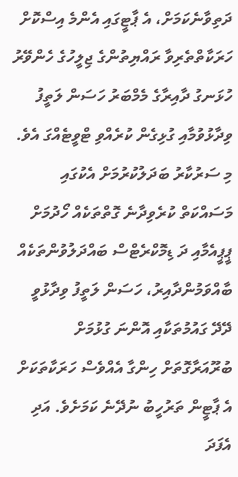ދަތިވާނެކަމަށް، އެ ޕާޓީގައި އެންމެ އިސްކޮށް ހަރަކާތްތެރިވާ ރައްޔިތުންގެ ޖިލީހުގެ ހެންވޭރު ހުޅަނގު ދާއިރާގެ މެމްބަރު ހަސަން ލަތީފު ވިދާޅުވުމާއި ގުޅިގެން ކުރެއްވި ޓްވީޓެއްގަ އެވެ.
މި ސަރުކާރު ބަދަލުކުރުމަށް އެކުގައި މަސައްކަތް ކުރެވިދާނެ ގޮތްތަކެއް ހޯދުމަށް ޕީޕީއެމާއި ދަ ޑިމޮކްރެޓްސް ބައްދަލުވުންތަކެއް ބާއްވަމުންދާއިރު، ހަސަން ލަތީފު ވިދާޅުވީ ދޭދޭ ގައުމުތަކާއި އޮންނަ ގުޅުމަށް ބުރޫއަރާގޮތަށް ހިންގާ އެއްވެސް ހަރަކާތަކަށް އެ ޕާޓީން ތަރުހީބު ނުދޭނެ ކަމަށެވެ. އަދި އެފަދަ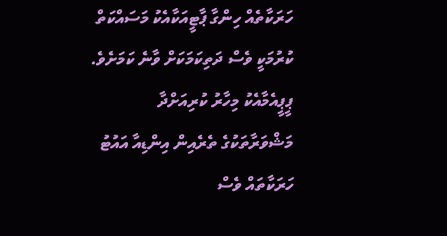ހަރަކާތެއް ހިންގާ ޕާޓީއަކާއެކު މަސައްކަތް ކުރުމަކީ ވެސް ދަތިކަމަކަށް ވާނެ ކަމަށެވެ.
ޕީޕީއެމާއެކު މިހާރު ކުރިއަށްދާ މަޝްވަރާތަކުގެ ތެރެއިން އިންޑިއާ އައުޓު ހަރަކާތައް ވެސް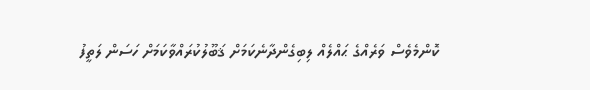ކޮންމެވެސް ވަރެއްގެ ޙައްލެއް ލިބިގެންދާނެކަމަށް ޤަބޫލުކުރައްވާކަމަށް ހަސަން ލަތީފު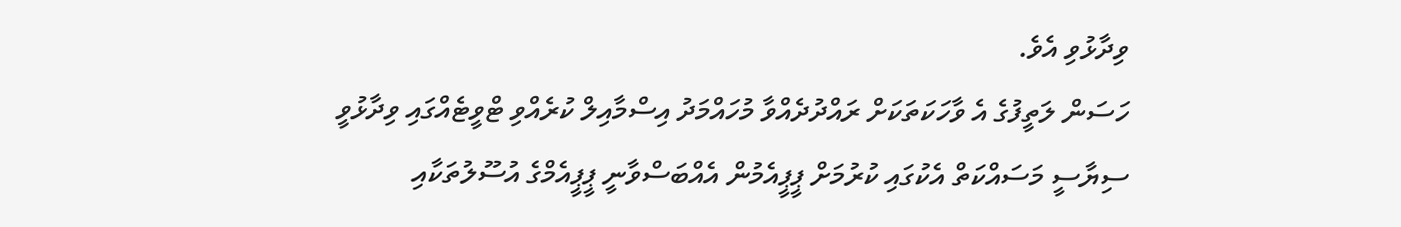ވިދާޅުވި އެވެ.
ހަސަން ލަތީފުގެ އެ ވާހަކަތަކަށް ރައްދުދެއްވާ މުހައްމަދު އިސްމާއިލް ކުރެއްވި ޓްވީޓެއްގައި ވިދާޅުވީ ސިޔާސީ މަސައްކަތް އެކުގައި ކުރުމަށް ޕީޕީއެމުން އެއްބަސްވާނީ ޕީޕީއެމްގެ އުސޫލުތަކާއި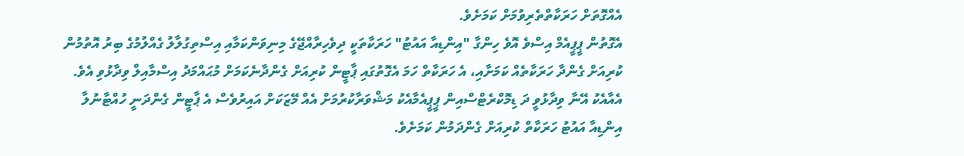އެއްގޮތަށް ހަރަކާތްތެރިވުމަށް ކަމަށެވެ.
އެގޮތުން ޕީޕީއެމް އިސްވެ އޮވެ ހިންގާ "އިންޑިއާ އައުޓު" ހަރަކާތަކީ ދިވެހިރާއްޖޭގެ މިނިވަންކަމާއި އިސްތިގުލާލު ގެއްލުމުގެ ބިރު އޮތުމުން ކުރިއަށް ގެންދާ ހަރަކާތެއް ކަމަށާއި، އެ ހަރަކާތް ހަމަ އެގޮތުގައި ޕާޓީން ކުރިއަށް ގެންދާނެކަމަށް މުޙައްމަދު އިސްމާއިލް ވިދާޅުވި އެވެ.
އެއާއެކު އޭނާ ވިދާޅުވީ ދަ ޑިމޮކްރެޓްސްއިން ޕީޕީއެމާއެކު މަޝްވަރާކުރުމަށް އެއް މޭޒަކަށް އައިރުވެސް އެ ޕާޓީން ގެންދަނީ ހުއްޓާނުލާ އިންޑިއާ އައުޓު ހަރަކާތް ކުރިއަށް ގެންދަމުން ކަމަށެވެ.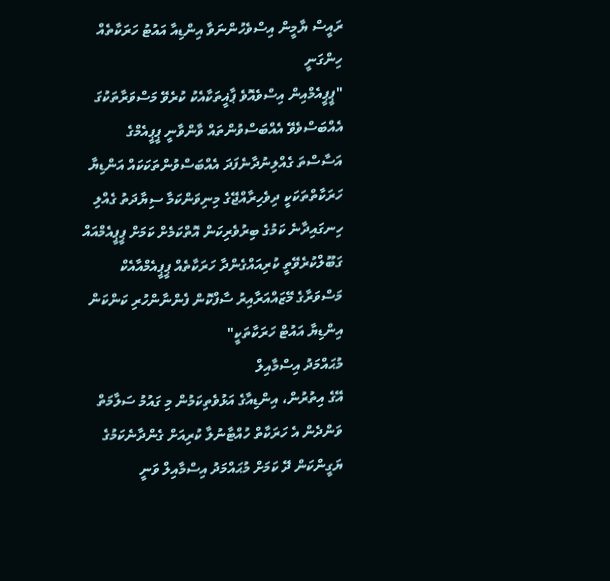ރައީސް ޔާމީން އިސްވެހުންނަވާ އިންޑިއާ އައުޓު ހަރަކާތެއް ހިންގަނީ
"ޕީޕީއެމްއިން އިސްވެއޮވެ ޕާޣީތަކާއެކު ކުރެވޭ މަސްވަރާތަކުގަ އެއްބަސްވެވޭ އެއްބަސްވުންތައް ވާންވާނީ ޕީޕީއެމްގެ އަސާސްތަ ގެއްލިނުދާނެފަދަ އެއްބަސްވުންތަކަކައް އަންޑިޔާ ހަރަކާތްތަކަކީ ދިވެހިރާއްޖޭގެ މިނިވަންކަމާ ސިޔާދަތު ގެއްލި ހިނގައިދާނެ ކަމުގެ ބިރުވެރިކަން އޮތްކަމެށް ކަމަށް ޕީޕީއެމްއައް ގަބޫލްކުރެވޭތީ ކުރިއައްގެންދާ ހަރަކާތެއް ޕީޕީއެމްއާއެކް މަސްވަރާގެ މޭޒައްއަރާއިރު ސާފްކޮން ފެންނާންހުރި ކަންކަން އިންޑިޔާ އައުޓް ހަރަކާތަކީ"
މުޙައްމަދު އިސްމާއިލް
އޭގެ އިތުރުން، އިންޑިއާގެ އަޅުވެތިކަމުން މި ގައުމު ސަލާމަތް ވަންދެން އެ ހަރަކާތް ހުއްޓާނުލާ ކުރިއަށް ގެންދާނެކަމުގެ ޔަގީންކަން ދޭ ކަމަށް މުޙައްމަދު އިސްމާއިލް ވަނީ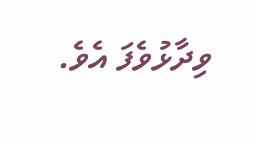ވިދާޅުވެފަ އެވެ.